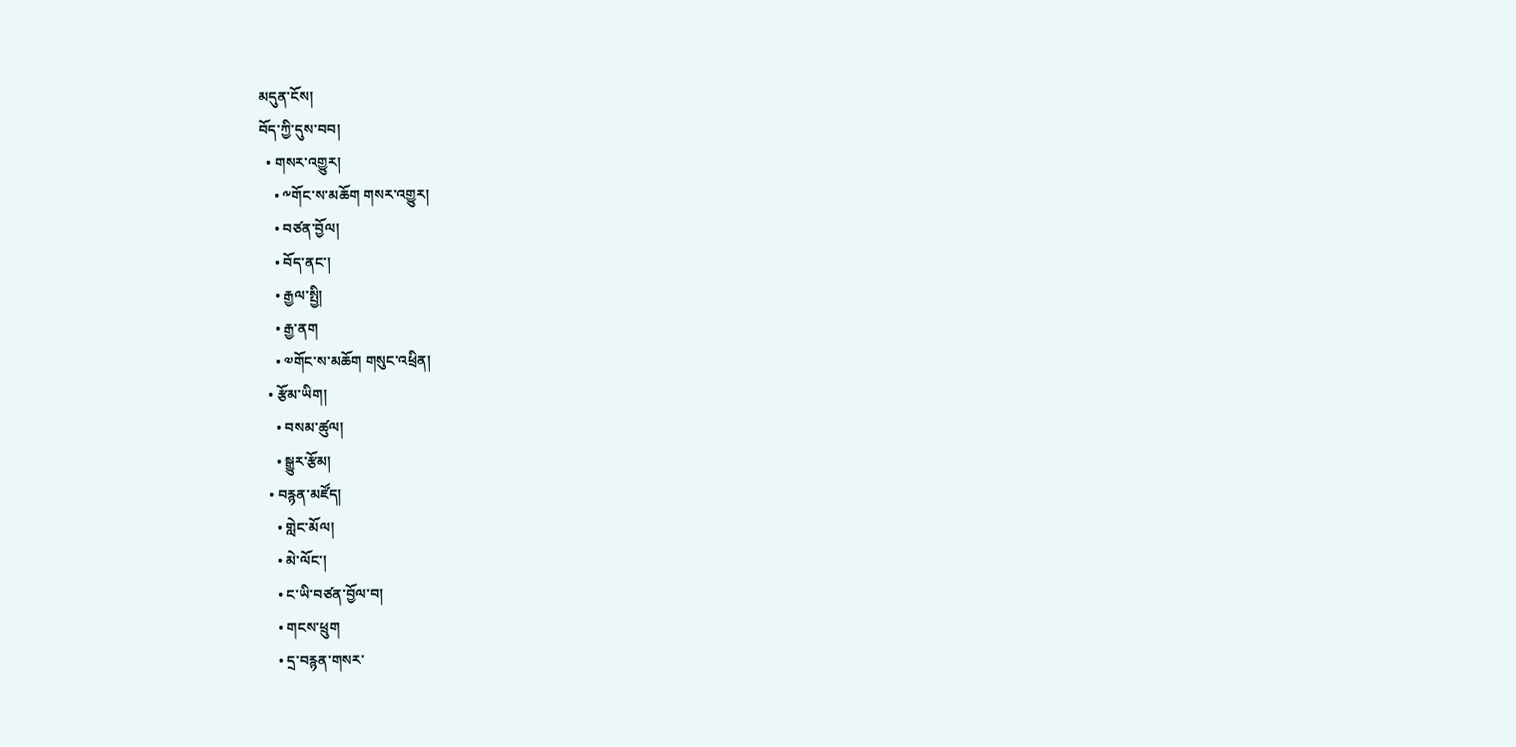མདུན་ངོས།
བོད་ཀྱི་དུས་བབ།
  • གསར་འགྱུར།
    • ༸གོང་ས་མཆོག གསར་འགྱུར།
    • བཙན་བྱོལ།
    • བོད་ནང་།
    • རྒྱལ་སྤྱི།
    • རྒྱ་ནག
    • ༧གོང་ས་མཆོག གསུང་འཕྲིན།
  • རྩོམ་ཡིག།
    • བསམ་ཚུལ།
    • སྒྱུར་རྩོམ།
  • བརྙན་མཛོད།
    • གླེང་མོལ།
    • མེ་ལོང་།
    • ང་ཡི་བཙན་བྱོལ་བ།
    • གངས་ཕྲུག
    • དྲ་བརྙན་གསར་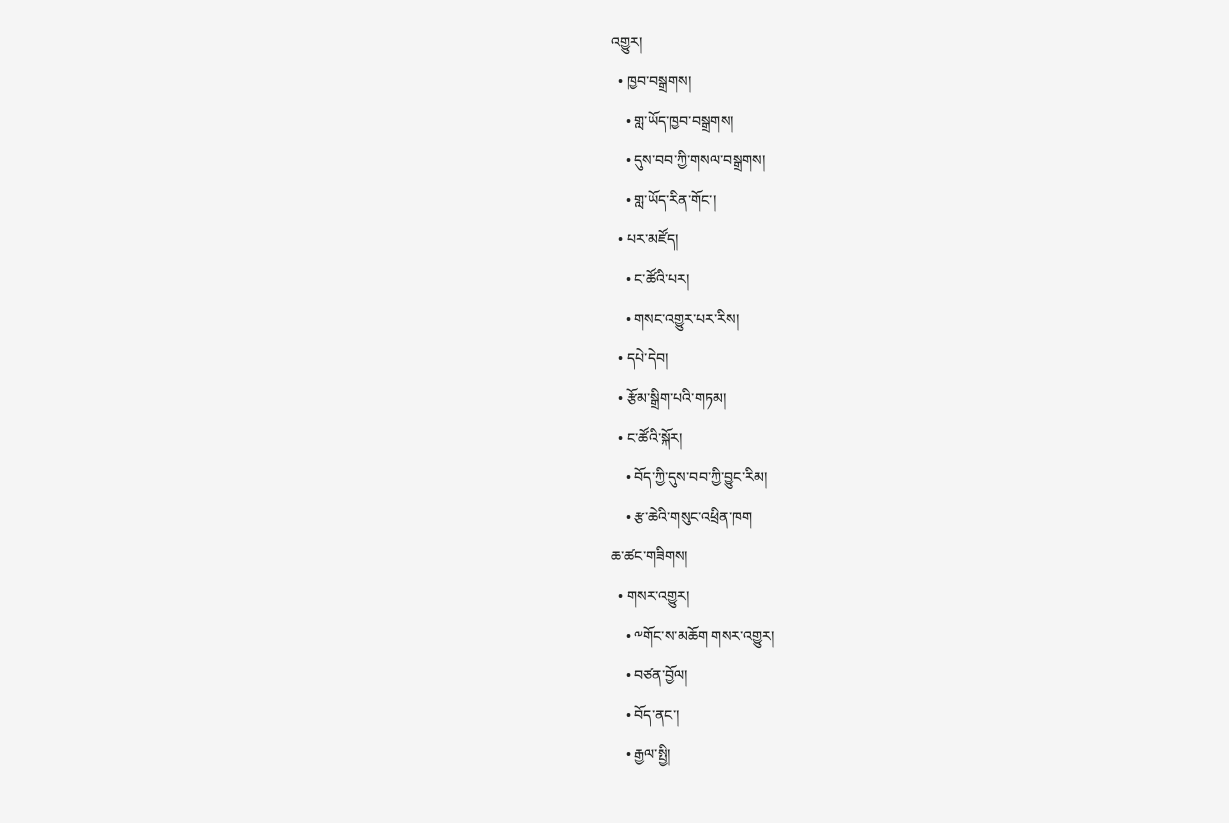འགྱུར།
  • ཁྱབ་བསྒྲགས།
    • གླ་ཡོད་ཁྱབ་བསྒྲགས།
    • དུས་བབ་ཀྱི་གསལ་བསྒྲགས།
    • གླ་ཡོད་རིན་གོང་།
  • པར་མཛོད།
    • ང་ཚོའི་པར།
    • གསང་འགྱུར་པར་རིས།
  • དཔེ་དེབ།
  • རྩོམ་སྒྲིག་པའི་གཏམ།
  • ང་ཚོའི་སྐོར།
    • བོད་ཀྱི་དུས་བབ་ཀྱི་བྱུང་རིམ།
    • རྩ་ཆེའི་གསུང་འཕྲིན་ཁག
ཆ་ཚང་གཟིགས།
  • གསར་འགྱུར།
    • ༸གོང་ས་མཆོག གསར་འགྱུར།
    • བཙན་བྱོལ།
    • བོད་ནང་།
    • རྒྱལ་སྤྱི།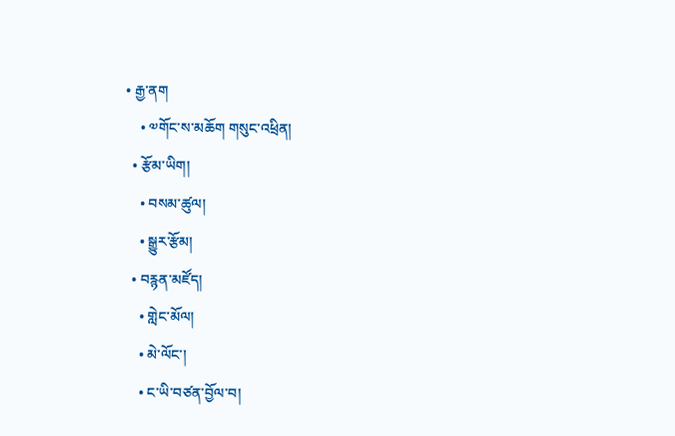• རྒྱ་ནག
    • ༧གོང་ས་མཆོག གསུང་འཕྲིན།
  • རྩོམ་ཡིག།
    • བསམ་ཚུལ།
    • སྒྱུར་རྩོམ།
  • བརྙན་མཛོད།
    • གླེང་མོལ།
    • མེ་ལོང་།
    • ང་ཡི་བཙན་བྱོལ་བ།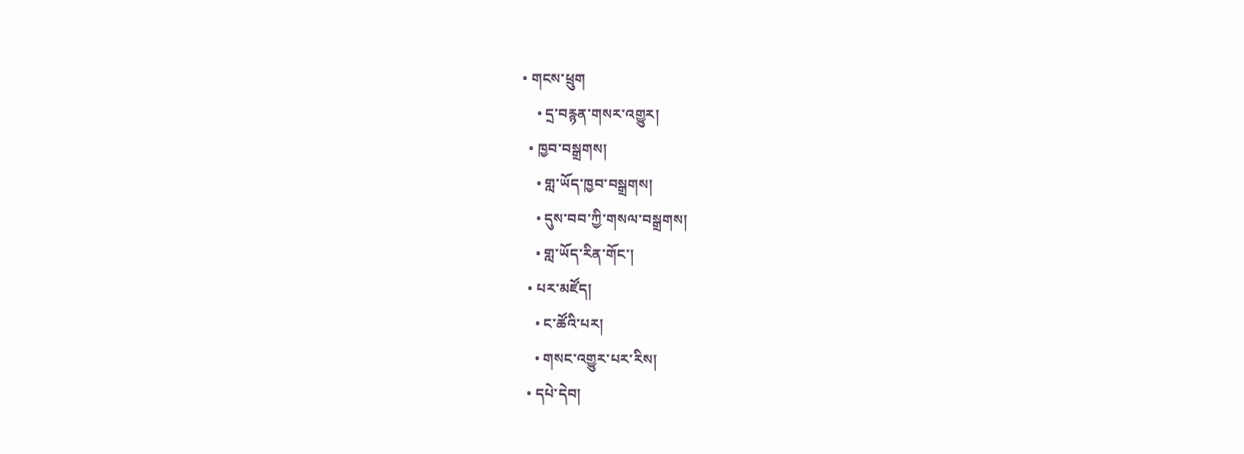• གངས་ཕྲུག
    • དྲ་བརྙན་གསར་འགྱུར།
  • ཁྱབ་བསྒྲགས།
    • གླ་ཡོད་ཁྱབ་བསྒྲགས།
    • དུས་བབ་ཀྱི་གསལ་བསྒྲགས།
    • གླ་ཡོད་རིན་གོང་།
  • པར་མཛོད།
    • ང་ཚོའི་པར།
    • གསང་འགྱུར་པར་རིས།
  • དཔེ་དེབ།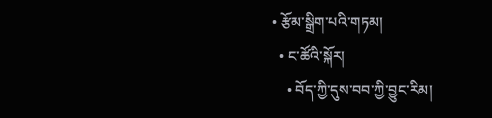• རྩོམ་སྒྲིག་པའི་གཏམ།
  • ང་ཚོའི་སྐོར།
    • བོད་ཀྱི་དུས་བབ་ཀྱི་བྱུང་རིམ།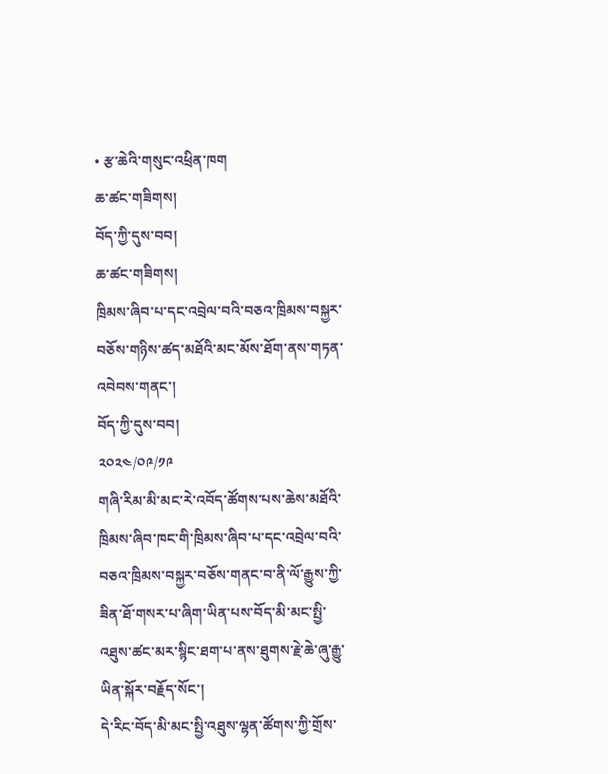• རྩ་ཆེའི་གསུང་འཕྲིན་ཁག
ཆ་ཚང་གཟིགས།
བོད་ཀྱི་དུས་བབ།
ཆ་ཚང་གཟིགས།
ཁྲིམས་ཞིབ་པ་དང་འབྲེལ་བའི་བཅའ་ཁྲིམས་བསྐྱར་བཅོས་གཉིས་ཚད་མཐོའི་མང་མོས་ཐོག་ནས་གཏན་འབེབས་གནང་།
བོད་ཀྱི་དུས་བབ།
༢༠༢༤/༠༩/༡༩
གཞི་རིམ་མི་མང་རེ་འབོད་ཚོགས་པས་ཆེས་མཐོའི་ཁྲིམས་ཞིབ་ཁང་གི་ཁྲིམས་ཞིབ་པ་དང་འབྲེལ་བའི་བཅའ་ཁྲིམས་བསྐྱར་བཅོས་གནང་བ་ནི་ལོ་རྒྱུས་ཀྱི་ཟིན་ཐོ་གསར་པ་ཞིག་ཡིན་པས་བོད་མི་མང་སྤྱི་འཐུས་ཚང་མར་སྙིང་ཐག་པ་ནས་ཐུགས་རྗེ་ཆེ་ཞུ་རྒྱུ་ཡིན་སྐོར་བརྗོད་སོང་།
དེ་རིང་བོད་མི་མང་སྤྱི་འཐུས་ལྷན་ཚོགས་ཀྱི་གྲོས་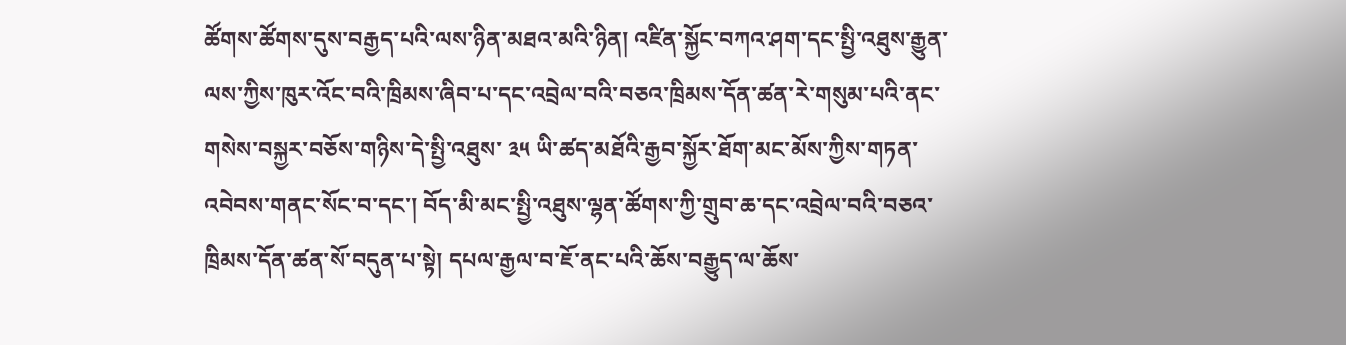ཚོགས་ཚོགས་དུས་བརྒྱད་པའི་ལས་ཉིན་མཐའ་མའི་ཉིན། འཛིན་སྐྱོང་བཀའ་ཤག་དང་སྤྱི་འཐུས་རྒྱུན་ལས་ཀྱིས་ཁུར་འོང་བའི་ཁྲིམས་ཞིབ་པ་དང་འབྲེལ་བའི་བཅའ་ཁྲིམས་དོན་ཚན་རེ་གསུམ་པའི་ནང་གསེས་བསྐྱར་བཅོས་གཉིས་དེ་སྤྱི་འཐུས་ ༣༥ ཡི་ཚད་མཐོའི་རྒྱབ་སྐྱོར་ཐོག་མང་མོས་ཀྱིས་གཏན་འབེབས་གནང་སོང་བ་དང་། བོད་མི་མང་སྤྱི་འཐུས་ལྷན་ཚོགས་ཀྱི་གྲུབ་ཆ་དང་འབྲེལ་བའི་བཅའ་ཁྲིམས་དོན་ཚན་སོ་བདུན་པ་སྟེ། དཔལ་རྒྱལ་བ་ཇོ་ནང་པའི་ཆོས་བརྒྱུད་ལ་ཆོས་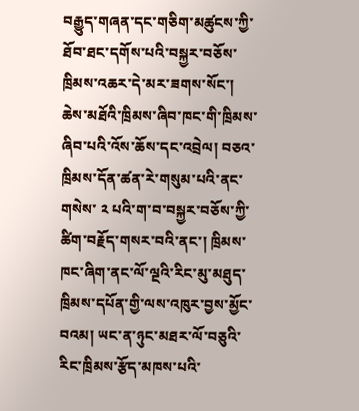བརྒྱུད་གཞན་དང་གཅིག་མཚུངས་ཀྱི་ཐོབ་ཐང་དགོས་པའི་བསྐྱར་བཅོས་ཁྲིམས་འཆར་དེ་མར་ཟགས་སོང་།
ཆེས་མཐོའི་ཁྲིམས་ཞིབ་ཁང་གི་ཁྲིམས་ཞིབ་པའི་འོས་ཆོས་དང་འབྲེལ། བཅའ་ཁྲིམས་དོན་ཚན་རེ་གསུམ་པའི་ནང་གསེས་ ༢ པའི་ག་བ་བསྐྱར་བཅོས་ཀྱི་ཚིག་བརྗོད་གསར་བའི་ནང་། ཁྲིམས་ཁང་ཞིག་ནང་ལོ་ལྔའི་རིང་མུ་མཐུད་ཁྲིམས་དཔོན་གྱི་ལས་འཁུར་བྱས་མྱོང་བའམ། ཡང་ན་ཉུང་མཐར་ལོ་བཅུའི་རིང་ཁྲིམས་རྩོད་མཁས་པའི་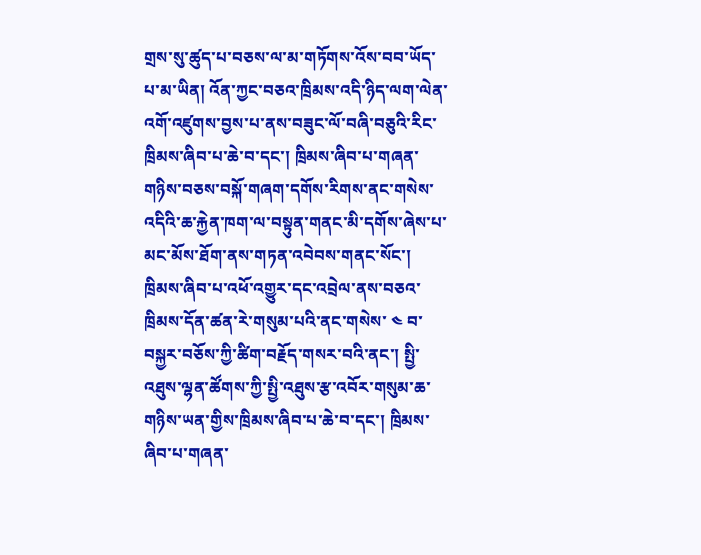གྲས་སུ་ཚུད་པ་བཅས་ལ་མ་གཏོགས་འོས་བབ་ཡོད་པ་མ་ཡིན། འོན་ཀྱང་བཅའ་ཁྲིམས་འདི་ཉིད་ལག་ལེན་འགོ་འཛུགས་བྱས་པ་ནས་བཟུང་ལོ་བཞི་བཅུའི་རིང་ཁྲིམས་ཞིབ་པ་ཆེ་བ་དང་། ཁྲིམས་ཞིབ་པ་གཞན་གཉིས་བཅས་བསྐོ་གཞག་དགོས་རིགས་ནང་གསེས་འདིའི་ཆ་རྐྱེན་ཁག་ལ་བསྟུན་གནང་མི་དགོས་ཞེས་པ་མང་མོས་ཐོག་ནས་གཏན་འབེབས་གནང་སོང་།
ཁྲིམས་ཞིབ་པ་འཕོ་འགྱུར་དང་འབྲེལ་ནས་བཅའ་ཁྲིམས་དོན་ཚན་རེ་གསུམ་པའི་ནང་གསེས་ ༤ བ་བསྐྱར་བཅོས་ཀྱི་ཚིག་བརྗོད་གསར་བའི་ནང་། སྤྱི་འཐུས་ལྷན་ཚོགས་ཀྱི་སྤྱི་འཐུས་རྩ་འབོར་གསུམ་ཆ་གཉིས་ཡན་གྱིས་ཁྲིམས་ཞིབ་པ་ཆེ་བ་དང་། ཁྲིམས་ཞིབ་པ་གཞན་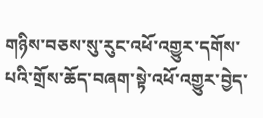གཉིས་བཅས་སུ་རུང་འཕོ་འགྱུར་དགོས་པའི་གྲོས་ཆོད་བཞག་སྟེ་འཕོ་འགྱུར་བྱེད་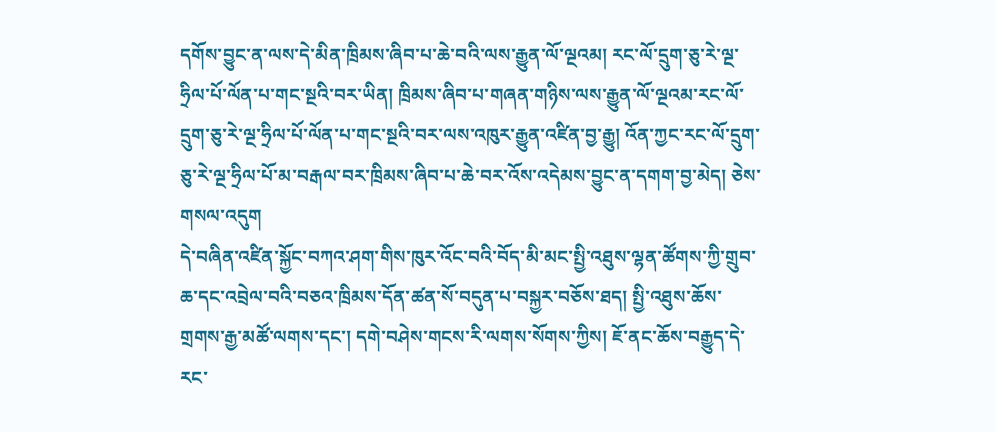དགོས་བྱུང་ན་ལས་དེ་མིན་ཁྲིམས་ཞིབ་པ་ཆེ་བའི་ལས་རྒྱུན་ལོ་ལྔའམ། རང་ལོ་དྲུག་ཅུ་རེ་ལྔ་ཧྲིལ་པོ་ལོན་པ་གང་སྔའི་བར་ཡིན། ཁྲིམས་ཞིབ་པ་གཞན་གཉིས་ལས་རྒྱུན་ལོ་ལྔའམ་རང་ལོ་དྲུག་ཅུ་རེ་ལྔ་ཧྲིལ་པོ་ལོན་པ་གང་སྔའི་བར་ལས་འཁུར་རྒྱུན་འཛིན་བྱ་རྒྱུ། འོན་ཀྱང་རང་ལོ་དྲུག་ཅུ་རེ་ལྔ་ཧྲིལ་པོ་མ་བརྒལ་བར་ཁྲིམས་ཞིབ་པ་ཆེ་བར་འོས་འདེམས་བྱུང་ན་དགག་བྱ་མེད། ཅེས་གསལ་འདུག
དེ་བཞིན་འཛིན་སྐྱོང་བཀའ་ཤག་གིས་ཁུར་འོང་བའི་བོད་མི་མང་སྤྱི་འཐུས་ལྷན་ཚོགས་ཀྱི་གྲུབ་ཆ་དང་འབྲེལ་བའི་བཅའ་ཁྲིམས་དོན་ཚན་སོ་བདུན་པ་བསྐྱར་བཅོས་ཐད། སྤྱི་འཐུས་ཆོས་གྲགས་རྒྱ་མཚོ་ལགས་དང་། དགེ་བཤེས་གངས་རི་ལགས་སོགས་ཀྱིས། ཇོ་ནང་ཆོས་བརྒྱུད་དེ་རང་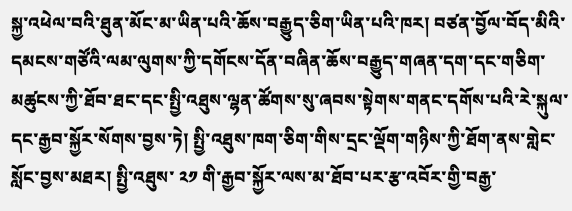སྐྱ་འཕེལ་བའི་ཐུན་མོང་མ་ཡིན་པའི་ཆོས་བརྒྱུད་ཅིག་ཡིན་པའི་ཁར། བཙན་བྱོལ་བོད་མིའི་དམངས་གཙོའི་ལམ་ལུགས་ཀྱི་དགོངས་དོན་བཞིན་ཆོས་བརྒྱུད་གཞན་དག་དང་གཅིག་མཚུངས་ཀྱི་ཐོབ་ཐང་དང་སྤྱི་འཐུས་ལྷན་ཚོགས་སུ་ཞབས་སྟེགས་གནང་དགོས་པའི་རེ་སྐུལ་དང་རྒྱབ་སྐྱོར་སོགས་བྱས་ཏེ། སྤྱི་འཐུས་ཁག་ཅིག་གིས་དྲང་ལྡོག་གཉིས་ཀྱི་ཐོག་ནས་གླེང་སློང་བྱས་མཐར། སྤྱི་འཐུས་ ༢༡ གི་རྒྱབ་སྐྱོར་ལས་མ་ཐོབ་པར་རྩ་འབོར་གྱི་བརྒྱ་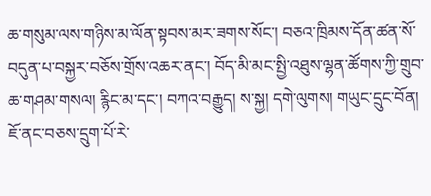ཆ་གསུམ་ལས་གཉིས་མ་ལོན་སྟབས་མར་ཟགས་སོང་། བཅའ་ཁྲིམས་དོན་ཚན་སོ་བདུན་པ་བསྐྱར་བཅོས་གྲོས་འཆར་ནང་། བོད་མི་མང་སྤྱི་འཐུས་ལྷན་ཚོགས་ཀྱི་གྲུབ་ཆ་གཤམ་གསལ། རྙིང་མ་དང་། བཀའ་བརྒྱུད། ས་སྐྱ། དགེ་ལུགས། གཡུང་དྲུང་བོན། ཇོ་ནང་བཅས་དྲུག་པོ་རེ་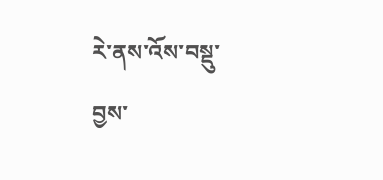རེ་ནས་འོས་བསྡུ་བྱས་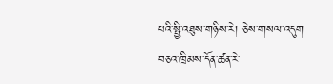པའི་སྤྱི་འཐུས་གཉིས་རེ། ཅེས་གསལ་འདུག
བཅའ་ཁྲིམས་དོན་ཚན་རེ་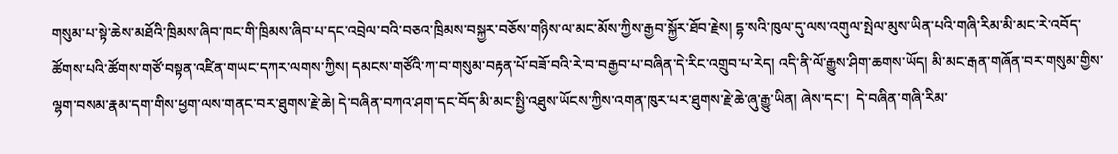གསུམ་པ་སྟེ་ཆེས་མཐོའི་ཁྲིམས་ཞིབ་ཁང་གི་ཁྲིམས་ཞིབ་པ་དང་འབྲེལ་བའི་བཅའ་ཁྲིམས་བསྐྱར་བཅོས་གཉིས་ལ་མང་མོས་ཀྱིས་རྒྱབ་སྐྱོར་ཐོབ་རྗེས། དྷ་སའི་ཁུལ་དུ་ལས་འགུལ་སྤེལ་མུས་ཡིན་པའི་གཞི་རིམ་མི་མང་རེ་འབོད་ཚོགས་པའི་ཚོགས་གཙོ་བསྟན་འཛིན་གཡང་དཀར་ལགས་ཀྱིས། དམངས་གཙོའི་ཀ་བ་གསུམ་བརྟན་པོ་བཟོ་བའི་རེ་བ་བརྒྱབ་པ་བཞིན་དེ་རིང་འགྲུབ་པ་རེད། འདི་ནི་ལོ་རྒྱུས་ཤིག་ཆགས་ཡོད། མི་མང་རྒན་གཞོན་བར་གསུམ་གྱིས་ལྷག་བསམ་རྣམ་དག་གིས་ཕྱག་ལས་གནང་བར་ཐུགས་རྗེ་ཆེ། དེ་བཞིན་བཀའ་ཤག་དང་བོད་མི་མང་སྤྱི་འཐུས་ཡོངས་ཀྱིས་འགན་ཁུར་པར་ཐུགས་རྗེ་ཆེ་ཞུ་རྒྱུ་ཡིན། ཞེས་དང་།  དེ་བཞིན་གཞི་རིམ་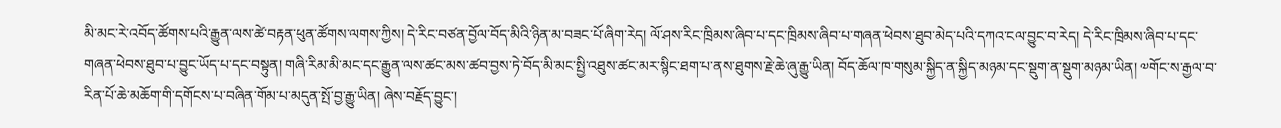མི་མང་རེ་འབོད་ཚོགས་པའི་རྒྱུན་ལས་ཚེ་བརྟན་ཕུན་ཚོགས་ལགས་ཀྱིས། དེ་རིང་བཙན་བྱོལ་བོད་མིའི་ཉིན་མ་བཟང་པོ་ཞིག་རེད། ལོ་ཤས་རིང་ཁྲིམས་ཞིབ་པ་དང་ཁྲིམས་ཞིབ་པ་གཞན་ཕེབས་ཐུབ་མེད་པའི་དཀའ་ངལ་བྱུང་བ་རེད། དེ་རིང་ཁྲིམས་ཞིབ་པ་དང་གཞན་ཕེབས་ཐུབ་པ་བྱུང་ཡོད་པ་དང་བསྟུན། གཞི་རིམ་མི་མང་དང་རྒྱུན་ལས་ཚང་མས་ཚབ་བྱས་ཏེ་བོད་མི་མང་སྤྱི་འཐུས་ཚང་མར་སྙིང་ཐག་པ་ནས་ཐུགས་རྗེ་ཆེ་ཞུ་རྒྱུ་ཡིན། བོད་ཆོལ་ཁ་གསུམ་སྐྱིད་ན་སྐྱིད་མཉམ་དང་སྡུག་ན་སྡུག་མཉམ་ཡིན། ༧གོང་ས་རྒྱལ་བ་རིན་པོ་ཆེ་མཆོག་གི་དགོངས་པ་བཞིན་གོམ་པ་མདུན་སྤོ་བྱ་རྒྱུ་ཡིན། ཞེས་བརྗོད་བྱུང་།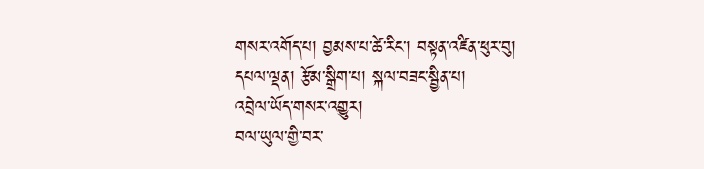གསར་འགོད་པ། བྱམས་པ་ཚེ་རིང་། བསྟན་འཛིན་ཕུར་བུ། དཔལ་ལྡན། རྩོམ་སྒྲིག་པ། སྐལ་བཟང་སྦྱིན་པ།
འབྲེལ་ཡོད་གསར་འགྱུར།
བལ་ཡུལ་གྱི་བར་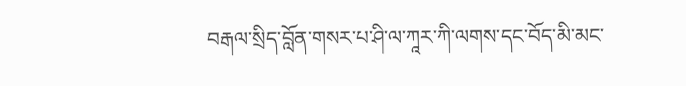བརྒལ་སྲིད་བློན་གསར་པ་ཤི་ལ་ཀཱར་ཀི་ལགས་དང་བོད་མི་མང་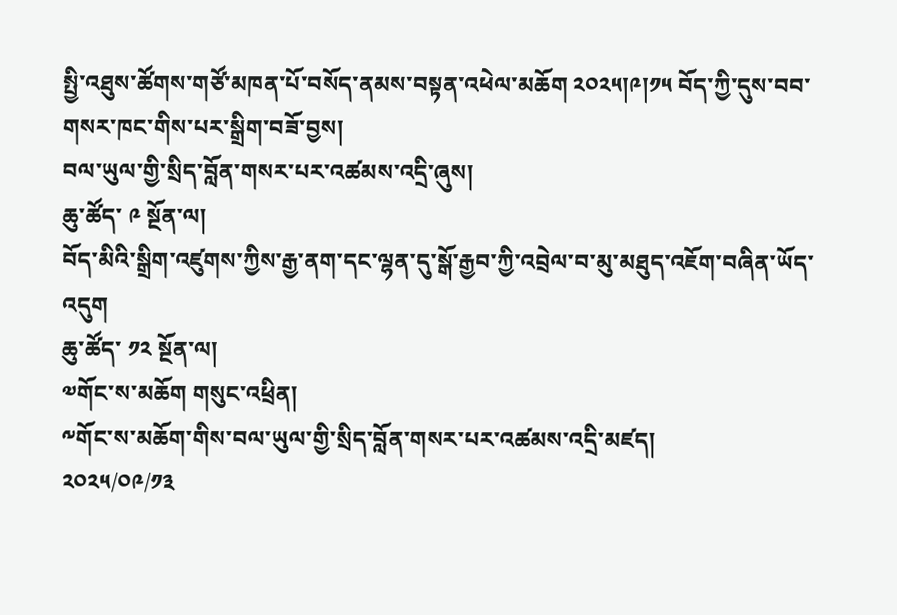སྤྱི་འཐུས་ཚོགས་གཙོ་མཁན་པོ་བསོད་ནམས་བསྟན་འཕེལ་མཆོག ༢༠༢༥།༩།༡༥ བོད་ཀྱི་དུས་བབ་གསར་ཁང་གིས་པར་སྒྲིག་བཟོ་བྱས།
བལ་ཡུལ་གྱི་སྲིད་བློན་གསར་པར་འཚམས་འདྲི་ཞུས།
ཆུ་ཚོད་ ༩ སྔོན་ལ།
བོད་མིའི་སྒྲིག་འཛུགས་ཀྱིས་རྒྱ་ནག་དང་ལྷན་དུ་སྒོ་རྒྱབ་ཀྱི་འབྲེལ་བ་མུ་མཐུད་འཇོག་བཞིན་ཡོད་འདུག
ཆུ་ཚོད་ ༡༢ སྔོན་ལ།
༧གོང་ས་མཆོག གསུང་འཕྲིན།
༸གོང་ས་མཆོག་གིས་བལ་ཡུལ་གྱི་སྲིད་བློན་གསར་པར་འཚམས་འདྲི་མཛད།
༢༠༢༥/༠༩/༡༣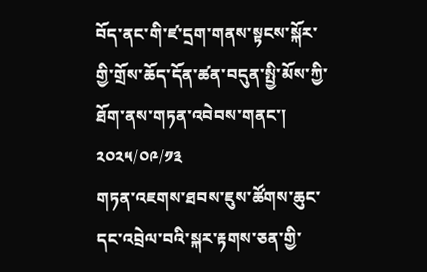བོད་ནང་གི་ཛ་དྲག་གནས་སྟངས་སྐོར་གྱི་གྲོས་ཆོད་དོན་ཚན་བདུན་སྤྱི་མོས་ཀྱི་ཐོག་ནས་གཏན་འབེབས་གནང་།
༢༠༢༥/༠༩/༡༣
གཏན་འཇགས་ཐབས་ཇུས་ཚོགས་ཆུང་དང་འབྲེལ་བའི་སྐར་རྟགས་ཅན་གྱི་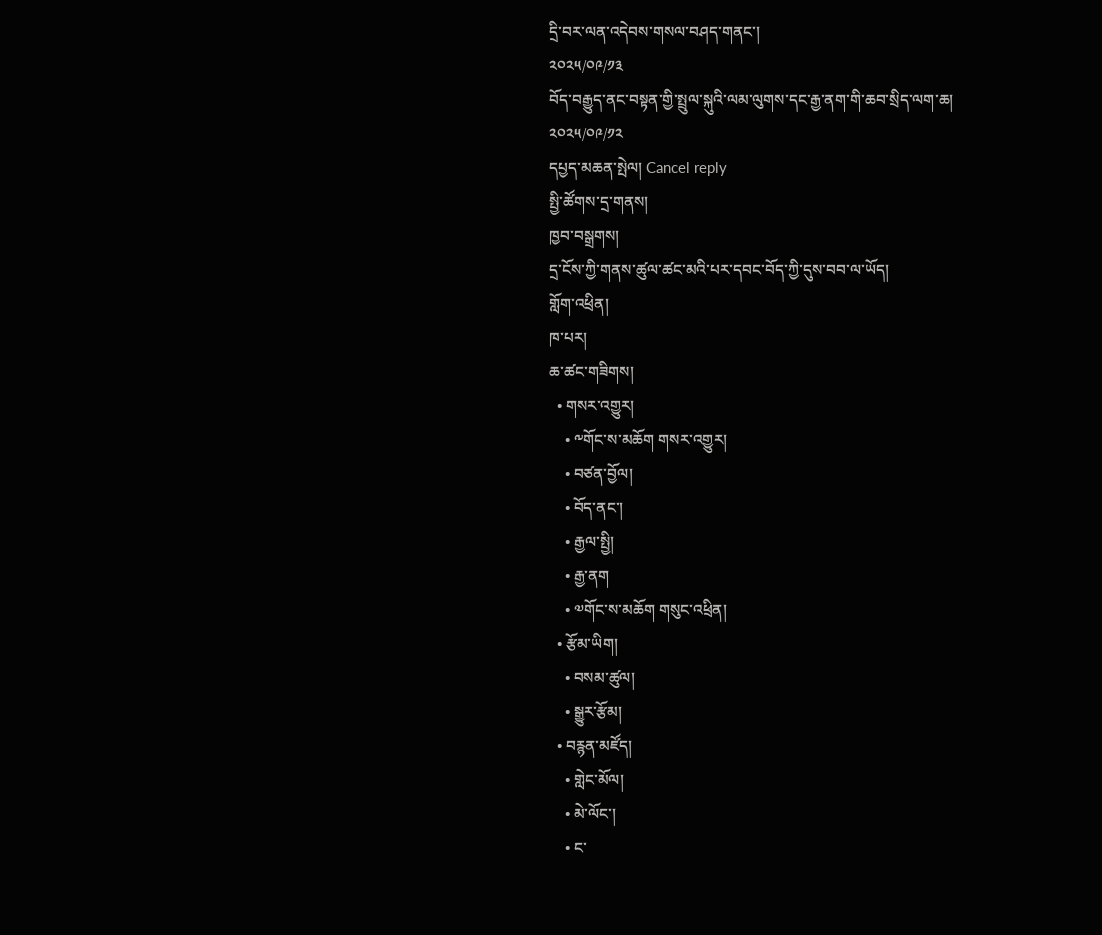དྲི་བར་ལན་འདེབས་གསལ་བཤད་གནང་།
༢༠༢༥/༠༩/༡༣
བོད་བརྒྱུད་ནང་བསྟན་གྱི་སྤྲུལ་སྐུའི་ལམ་ལུགས་དང་རྒྱ་ནག་གི་ཆབ་སྲིད་ལག་ཆ།
༢༠༢༥/༠༩/༡༢
དཔྱད་མཆན་སྤེལ། Cancel reply
སྤྱི་ཚོགས་དྲ་གནས།
ཁྱབ་བསྒྲགས།
དྲ་ངོས་ཀྱི་གནས་ཚུལ་ཚང་མའི་པར་དབང་བོད་ཀྱི་དུས་བབ་ལ་ཡོད།
གློག་འཕྲིན།
ཁ་པར།
ཆ་ཚང་གཟིགས།
  • གསར་འགྱུར།
    • ༸གོང་ས་མཆོག གསར་འགྱུར།
    • བཙན་བྱོལ།
    • བོད་ནང་།
    • རྒྱལ་སྤྱི།
    • རྒྱ་ནག
    • ༧གོང་ས་མཆོག གསུང་འཕྲིན།
  • རྩོམ་ཡིག།
    • བསམ་ཚུལ།
    • སྒྱུར་རྩོམ།
  • བརྙན་མཛོད།
    • གླེང་མོལ།
    • མེ་ལོང་།
    • ང་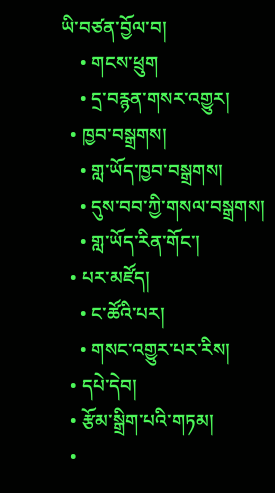ཡི་བཙན་བྱོལ་བ།
    • གངས་ཕྲུག
    • དྲ་བརྙན་གསར་འགྱུར།
  • ཁྱབ་བསྒྲགས།
    • གླ་ཡོད་ཁྱབ་བསྒྲགས།
    • དུས་བབ་ཀྱི་གསལ་བསྒྲགས།
    • གླ་ཡོད་རིན་གོང་།
  • པར་མཛོད།
    • ང་ཚོའི་པར།
    • གསང་འགྱུར་པར་རིས།
  • དཔེ་དེབ།
  • རྩོམ་སྒྲིག་པའི་གཏམ།
  •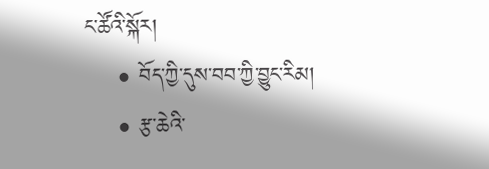ང་ཚོའི་སྐོར།
    • བོད་ཀྱི་དུས་བབ་ཀྱི་བྱུང་རིམ།
    • རྩ་ཆེའི་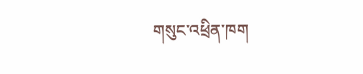གསུང་འཕྲིན་ཁག